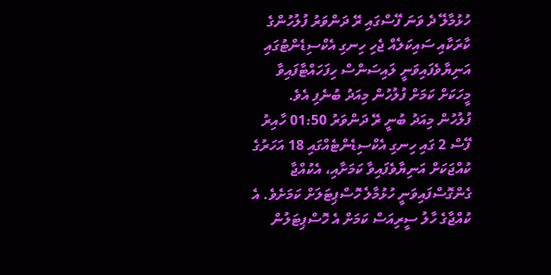ހުޅުމާލޭ ދެ ވަނަ ފޭސްގައި ރޭ ދަންވަރު ފުލުހުންގެ ކާރަކާއި ސައިކަލެއް ޖެހި ހިނގި އެކްސިޑެންޓުގައި އަނިޔާވެފައިވަނީ ލައިސަންސް ހިފަހައްޓާފައިވާ މީހަކަށް ކަމަށް ފުލުހުން މިއަދު ބުނެފި އެވެ.
ފުލުހުން މިއަދު ބުނީ ރޭ ދަންވަރު 01:50 ހާއިރު ފޭސް 2 ގައި ހިނގި އެކްސިޑެންޓެއްގައި 18 އަހަރުގެ ކުއްޖަކަށް އަނިޔާވެފައިވާ ކަމަށާއި، އެކުއްޖާ ގެންގޮސްފައިވަނީ ހުޅުމާލެ ހޮސްޕިޓަލަށް ކަމަށެވެ. އެ ކުއްޖާގެ ހާލު ސީރިއަސް ކަމަށް އެ ހޮސްޕިޓަލުން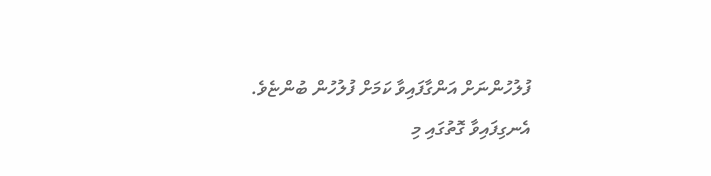ފުލުހުންނަށް އަންގާފައިވާ ކަމަށް ފުލުހުން ބުންޏެވެ.
އެނގިފައިވާ ގޮތުގައި މި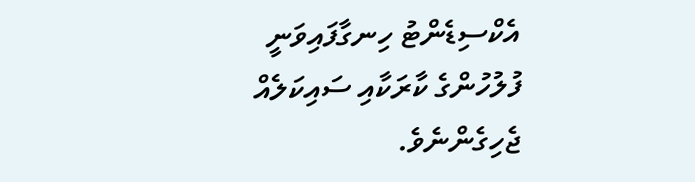އެކްސިޑެންޓު ހިނގާފައިވަނީ ފުލުހުންގެ ކާރަކާއި ސައިކަލެއް ޖެހިގެންނެވެ.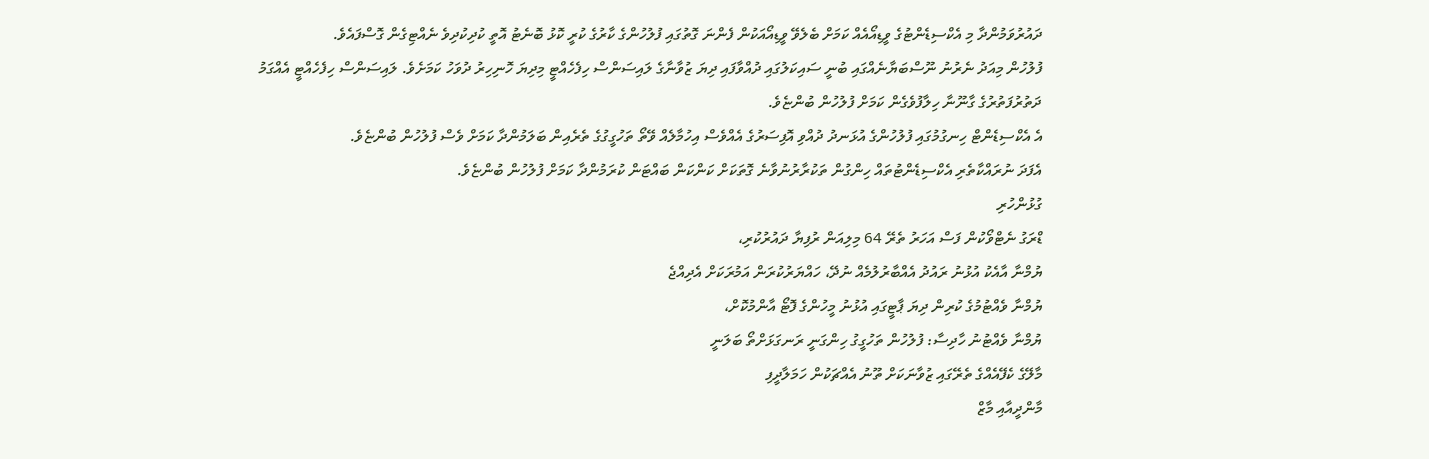ދައުރުވަމުންދާ މި އެކްސިޑެންޓުގެ ވީޑިއޯއެއް ކަމަށް ބެލެވޭ ވީޑިއޯއަކުން ފެންނަ ގޮތުގައި ފުލުހުންގެ ކާރުގެ ކުރީ ކޮޅު ބޮނެޓު އޮތީ ކުދިކުދިވެ ނެއްޓިގެން ގޮސްފައެވެ.
ފުލުހުން މިއަދު ނެރުނު ނޫސްބަޔާނެއްގައި ބުނީ ސައިކަލުގައި ދުއްވާފައި ދިޔަ ޒުވާނާގެ ލައިސަންސް ހިފެހެއްޓީ މިދިޔަ ހޮނިހިރު ދުވަހު ކަމަށެވެ. ލައިސަންސް ހިފެހެއްޓީ އެއްގަމު ދަތުރުފަތުރުގެ ގާނޫނާ ހިލާފުވެގެން ކަމަށް ފުލުހުން ބުންޏެވެ.
އެ އެކްސިޑެންޓް ހިނގުމުގައި ފުލުހުންގެ އުޅަނދު ދުއްވި އޮފިސަރުގެ އެއްވެސް އިހުމާލެއް ވޭތޯ ތަހުގީގުގެ ތެރެއިން ބަލަމުންދާ ކަމަށް ވެސް ފުލުހުން ބުންޏެވެ.
އެފަދަ ނުރައްކާތެރި އެކްސިޑެންޓުތައް ހިންގުން ތަކުރާރުނުވާނެ ގޮތަކަށް ކަންކަން ބައްޓަން ކުރަމުންދާ ކަމަށް ފުލުހުން ބުންޏެވެ.
ގުޅުންހުރި
ޑްރަގު ނެޓްވޯކުން ފަސް އަހަރު ތެރޭ 64 މިލިއަން ރުފިޔާ ދައުރުކުރި،
ޔުމްނާ އާއެކު އުޅުނު ރައުދު އެއްބާރުލުމެއް ނުދޭ، ހައްޔަރުކުރަން އަމުރަކަށް އެދިއްޖެ
ޔުމްނާ ވެއްޓުމުގެ ކުރިން ދިޔަ ޕާޓީގައި އުޅުނު މީހުންގެ ފޮޓޯ އާންމުކޮށް،
ޔުމްނާ ވެއްޓުނު ހާދިސާ: ފުލުހުން ތަހުގީގު ހިންގަނީ ރަނގަޅަށްތޯ ބަލަނީ
މާލޭގެ ކެފޭއެއްގެ ތެރޭގައި ޒުވާނަކަށް ތޫނު އެއްޗަކުން ހަމަލާދީފި
މާންދީއާއި މާޒް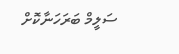ސަލީމް ބަރަހަނާކޮށް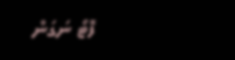ފޮޓޯ ނަގަން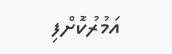އަމުރުކޮށްފި